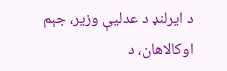د ایرلنډ د عدلیې وزیر، جېم اوکالاهان، د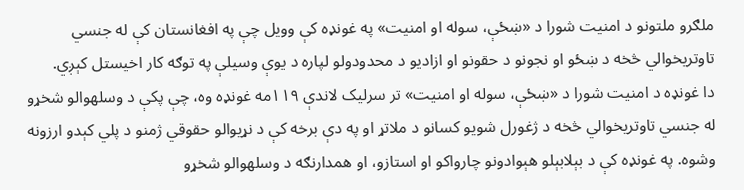ملګرو ملتونو د امنیت شورا د «ښځې، سوله او امنیت» په غونډه کې وویل چې په افغانستان کې له جنسي تاوتریخوالي څخه د ښځو او نجونو د حقونو او ازادیو د محدودولو لپاره د یوې وسیلې په توګه کار اخیستل کېږي.
دا غونډه د امنیت شورا د «ښځې، سوله او امنیت» تر سرلیک لاندې ۱۱۹مه غونډه وه، چې پکې د وسلهوالو شخړو له جنسي تاوتریخوالي څخه د ژغورل شویو کسانو د ملاتړ او په دې برخه کې د نړیوالو حقوقي ژمنو د پلي کېدو ارزونه وشوه. په غونډه کې د بېلابېلو هېوادونو چارواکو او استازو، او همدارنګه د وسلهوالو شخړو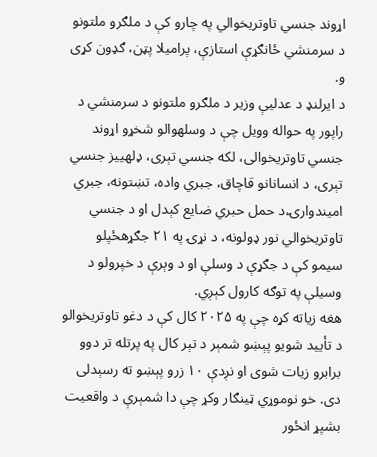اړوند جنسي تاوتریخوالي په چارو کې د ملګرو ملتونو د سرمنشي ځانګړې استازې، پرامیلا پټن، ګډون کړی و.
د ایرلنډ د عدلیې وزیر د ملګرو ملتونو د سرمنشي د راپور په حواله وویل چې د وسلهوالو شخړو اړوند جنسي تاوتریخوالی، لکه جنسي تېری، ډلهییز جنسي تېری، د انسانانو قاچاق، جبري واده، تښتونه، جبري امیندوارۍ،د حمل حبري ضایع کېدل او د جنسي تاوتریخوالي نور ډولونه، د نړۍ په ۲۱ جګړهځپلو سیمو کې د جګړې د وسلې او د وېرې د خپرولو د وسیلې په توګه کارول کېږي.
هغه زیاته کړه چې په ۲۰۲۵ کال کې د دغو تاوتریخوالو د تأیید شویو پېښو شمېر د تېر کال په پرتله تر دوو برابرو زیات شوی او نږدې ۱۰ زرو پېښو ته رسېدلی دی. خو نوموړي ټینګار وکړ چې دا شمېرې د واقعیت بشپړ انځور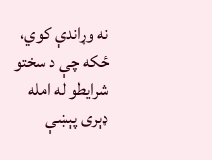نه وړاندې کوي، ځکه چې د سختو شرایطو له امله ډېری پېښې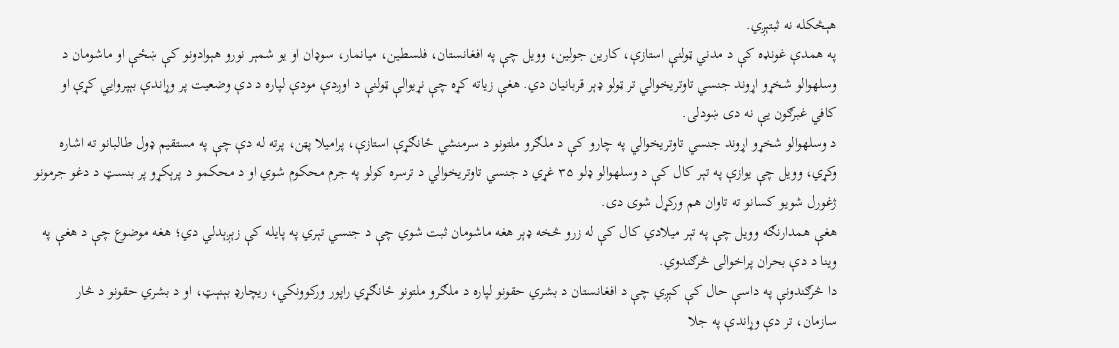هېڅکله نه ثبتېږي.
په همدې غونډه کې د مدني ټولنې استازې، کارین جولین، وویل چې په افغانستان، فلسطین، میانمار، سوډان او یو شمېر نورو هېوادونو کې ښځې او ماشومان د وسلهوالو شخړو اړوند جنسي تاوتریخوالي تر ټولو ډېر قربانیان دي. هغې زیاته کړه چې نړیوالې ټولنې د اوږدې مودې لپاره د دې وضعیت پر وړاندې بېپروايي کړې او کافي غبرګون یې نه دی ښودلی.
د وسلهوالو شخړو اړوند جنسي تاوتریخوالي په چارو کې د ملګرو ملتونو د سرمنشي ځانګړې استازې، پرامیلا پټن، پرته له دې چې په مستقیم ډول طالبانو ته اشاره وکړي، وویل چې یوازې په تېر کال کې د وسلهوالو ډلو ۳۵ غړي د جنسي تاوتریخوالي د ترسره کولو په جرم محکوم شوي او د محکمو د پرېکړو پر بنسټ د دغو جرمونو ژغورل شویو کسانو ته تاوان هم ورکړل شوی دی.
هغې همدارنګه وویل چې په تېر میلادي کال کې له زرو څخه ډېر هغه ماشومان ثبت شوي چې د جنسي تېري په پایله کې زېږېدلي دي؛ هغه موضوع چې د هغې په وینا د دې بحران پراخوالی څرګندوي.
دا څرګندونې په داسې حال کې کېږي چې د افغانستان د بشري حقونو لپاره د ملګرو ملتونو ځانګړي راپور ورکوونکي، ریچارډ بېنېټ، او د بشري حقونو د څار سازمان، تر دې وړاندې په جلا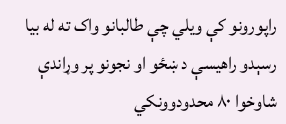راپورونو کې ویلي چې طالبانو واک ته له بیا رسېدو راهیسې د ښځو او نجونو پر وړاندې شاوخوا ۸۰ محدودوونکي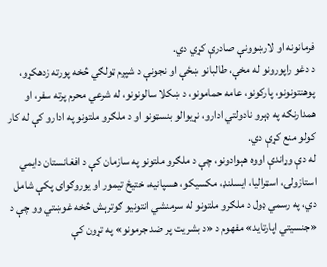فرمانونه او لارښوونې صادرې کړي دي.
د دغو راپورونو له مخې، طالبانو ښځې او نجونې د شپږم ټولګي څخه پورته زدهکړو، پوهنتونونو، پارکونو، عامه حمامونو، د ښکلا سالونونو، له شرعي محرم پرته سفر، او همدارنګه په ډېرو نادولتي ادارو، نړیوالو بنسټونو او د ملګرو ملتونو په ادارو کې له کار کولو منع کړې دي.
له دې وړاندې اووه هېوادونو، چې د ملګرو ملتونو په سازمان کې د افغانستان دایمي استازولۍ، اسټرالیا، ایسلنډ، مکسیکو، هسپانیه، ختیځ تیمور او یوروګوای پکې شامل دي، په رسمي ډول د ملګرو ملتونو له سرمنشي انتونیو ګوترېش څخه غوښتي وو چې د «جنسیتي اپارتاید» مفهوم د «د بشریت پر ضد جرمونو» په تړون کې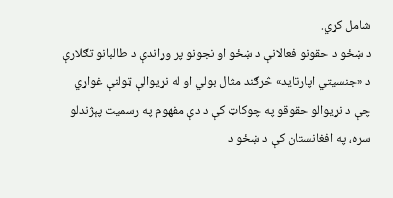شامل کړي.
د ښځو د حقونو فعالانې د ښځو او نجونو پر وړاندې د طالبانو تګلارې د «جنسیتي اپارتاید» څرګند مثال بولي او له نړیوالې ټولنې غواړي چې د نړیوالو حقوقو په چوکاټ کې د دې مفهوم په رسمیت پېژندلو سره، په افغانستان کې د ښځو د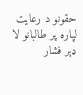حقونو د رعایت لپاره پر طالبانو لا ډېر فشار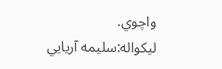واچوي.
لیکواله:سلیمه آریایي